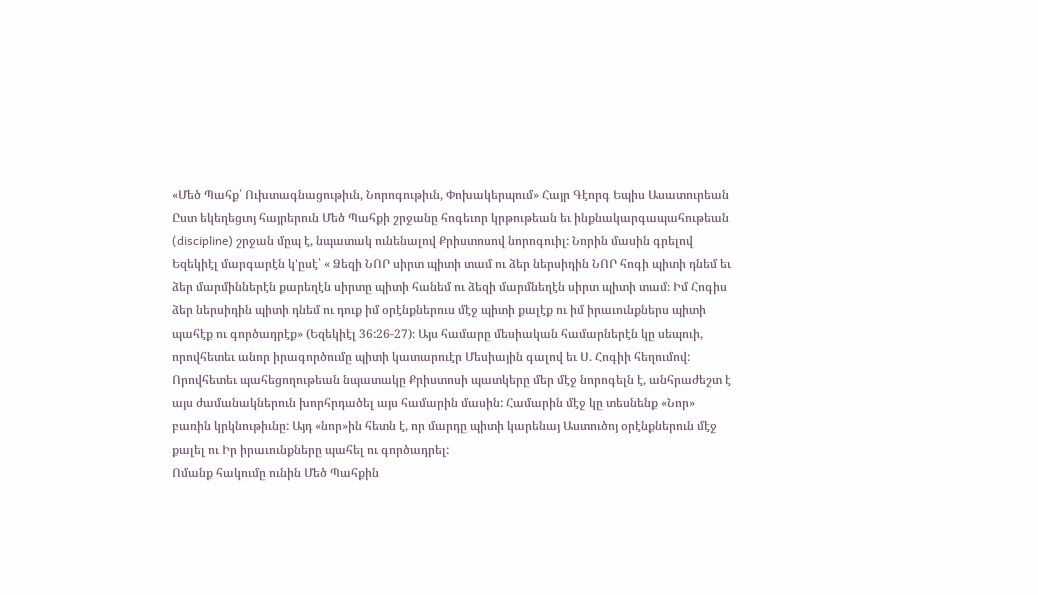«Մեծ Պահք՝ Ուխտագնացութիւն, Նորոգութիւն, Փոխակերպում» Հայր Գէորգ Եպիս Ասատուրեան
Ըստ եկեղեցւոյ հայրերուն Մեծ Պահքի շրջանը հոգեւոր կրթութեան եւ ինքնակարգապահութեան (discipline) շրջան մըպ է, նպատակ ունենալով Քրիստոսով նորոգուիլ: Նորին մասին գրելով Եզեկիէլ մարգարէն կ'ըսէ՝ « Ձեզի ՆՈՐ սիրտ պիտի տամ ու ձեր ներսիդին ՆՈՐ հոգի պիտի դնեմ եւ ձեր մարմիններէն քարեղէն սիրտը պիտի հանեմ ու ձեզի մարմնեղէն սիրտ պիտի տամ։ Իմ Հոգիս ձեր ներսիդին պիտի դնեմ ու դուք իմ օրէնքներուս մէջ պիտի քալէք ու իմ իրաւունքներս պիտի պահէք ու գործադրէք» (Եզեկիէլ 36:26-27)։ Այս համարը մեսիական համարներէն կը սեպուի, որովհետեւ անոր իրագործումը պիտի կատարուէր Մեսիային գալով եւ Ս. Հոգիի հեղումով: Որովհետեւ պահեցողութեան նպատակը Քրիստոսի պատկերը մեր մէջ նորոգելն է, անհրաժեշտ է այս ժամանակներուն խորհրդածել այս համարին մասին: Համարին մէջ կը տեսնենք «Նոր» բառին կրկնութիւնը: Այդ «նոր»ին հետն է, որ մարդը պիտի կարենայ Աստուծոյ օրէնքներուն մէջ քալել ու Իր իրաւունքները պահել ու գործադրել:
Ոմանք հակումը ունին Մեծ Պահքին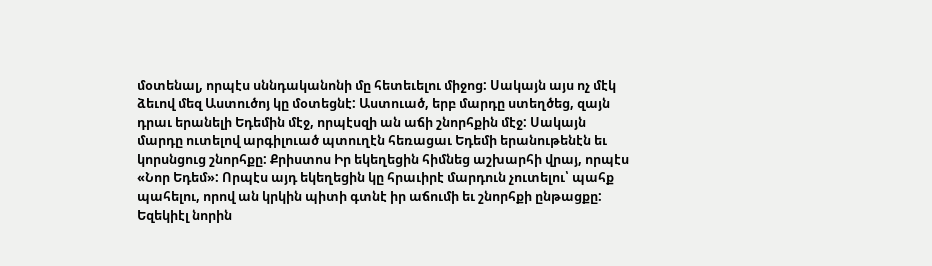մօտենալ, որպէս սննդականոնի մը հետեւելու միջոց: Սակայն այս ոչ մէկ ձեւով մեզ Աստուծոյ կը մօտեցնէ: Աստուած, երբ մարդը ստեղծեց, զայն դրաւ երանելի Եդեմին մէջ, որպէսզի ան աճի շնորհքին մէջ: Սակայն մարդը ուտելով արգիլուած պտուղէն հեռացաւ Եդեմի երանութենէն եւ կորսնցուց շնորհքը: Քրիստոս Իր եկեղեցին հիմնեց աշխարհի վրայ, որպէս «Նոր Եդեմ»: Որպէս այդ եկեղեցին կը հրաւիրէ մարդուն չուտելու՝ պահք պահելու, որով ան կրկին պիտի գտնէ իր աճումի եւ շնորհքի ընթացքը:
Եզեկիէլ նորին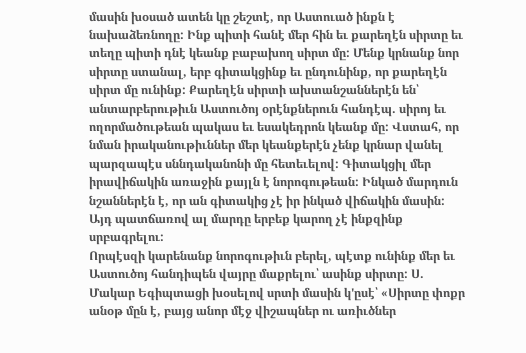մասին խօսած ատեն կը շեշտէ, որ Աստուած ինքն է նախաձեռնողը: Ինք պիտի հանէ մեր հին եւ քարեղէն սիրտը եւ տեղը պիտի դնէ կեանք բաբախող սիրտ մը: Մենք կրնանք նոր սիրտը ստանալ, երբ գիտակցինք եւ ընդունինք, որ քարեղէն սիրտ մը ունինք: Քարեղէն սիրտի ախտանշաններէն են՝ անտարբերութիւն Աստուծոյ օրէնքներուն հանդէպ. սիրոյ եւ ողորմածութեան պակաս եւ եսակեդրոն կեանք մը: Վստահ, որ նման իրականութիւններ մեր կեանքերէն չենք կրնար վանել պարզապէս սննդականոնի մը հետեւելով: Գիտակցիլ մեր իրավիճակին առաջին քայլն է նորոգութեան: Ինկած մարդուն նշաններէն է, որ ան գիտակից չէ իր ինկած վիճակին մասին: Այդ պատճառով ալ մարդը երբեք կարող չէ ինքզինք սրբագրելու:
Որպէսզի կարենանք նորոգութիւն բերել, պէտք ունինք մեր եւ Աստուծոյ հանդիպեն վայրը մաքրելու՝ ասինք սիրտը: Ս. Մակար Եգիպտացի խօսելով սրտի մասին կ'ըսէ՝ «Սիրտը փոքր անօթ մըն է, բայց անոր մէջ վիշապներ ու առիւծներ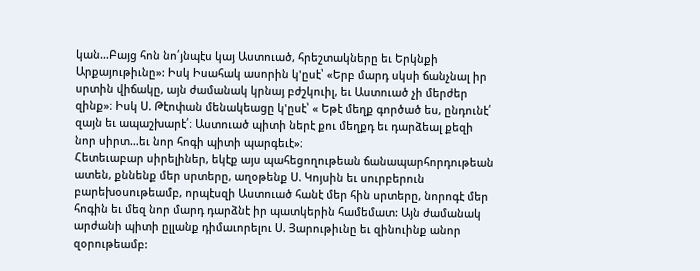կան…Բայց հոն նո՛յնպէս կայ Աստուած, հրեշտակները եւ Երկնքի Արքայութիւնը»: Իսկ Իսահակ ասորին կ'ըսէ՝ «Երբ մարդ սկսի ճանչնալ իր սրտին վիճակը, այն ժամանակ կրնայ բժշկուիլ, եւ Աստուած չի մերժեր զինք»։ Իսկ Ս. Թէոփան մենակեացը կ'ըսէ՝ « Եթէ մեղք գործած ես, ընդունէ՛ զայն եւ ապաշխարէ՛։ Աստուած պիտի ներէ քու մեղքդ եւ դարձեալ քեզի նոր սիրտ…եւ նոր հոգի պիտի պարգեւէ»։
Հետեւաբար սիրելիներ, եկէք այս պահեցողութեան ճանապարհորդութեան ատեն, քննենք մեր սրտերը, աղօթենք Ս. Կոյսին եւ սուրբերուն բարեխօսութեամբ, որպէսզի Աստուած հանէ մեր հին սրտերը, նորոգէ մեր հոգին եւ մեզ նոր մարդ դարձնէ իր պատկերին համեմատ: Այն ժամանակ արժանի պիտի ըլլանք դիմաւորելու Ս. Յարութիւնը եւ զինուինք անոր զօրութեամբ: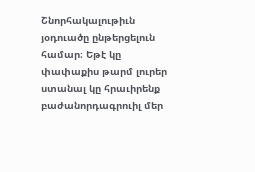Շնորհակալութիւն յօդուածը ընթերցելուն համար։ Եթէ կը փափաքիս թարմ լուրեր ստանալ կը հրաւիրենք բաժանորդագրուիլ մեր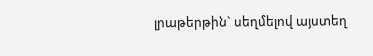լրաթերթին` սեղմելով այստեղ